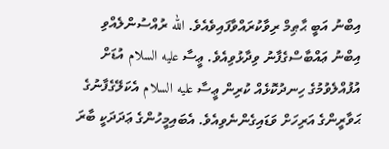އިބްނު އަބީ ޙާޠިމް ރިވާކުރައްވާފައިވެއެވެ. الله ރުއްސުންލެއްވި އިބްނު ޢައްބާސްގެފާނު ވިދާޅުވިއެވެ. ޢީސާ عليه السلام އުޑަށް އުފުއްލެވުމުގެ ހިނދުކޮޅެއް ކުރިން ޢީސާ عليه السلام އެކަލޭގެފާނުގެ ޙަވާރީންގެ އަރިހަށް ވަޑައިގެންނެވިއެވެ. އެބައިމީހުންގެ ޢަދަދަކީ ބާރަ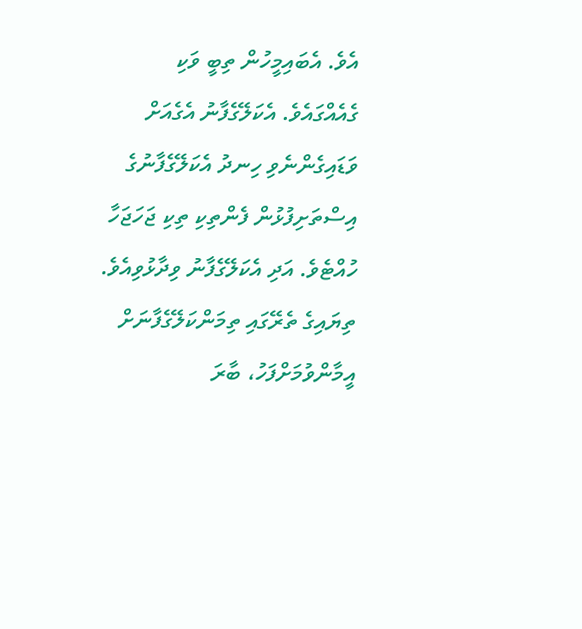އެވެ. އެބައިމީހުން ތިބީ ވަކި ގެއެއްގައެވެ. އެކަލޭގެފާނު އެގެއަށް ވަޑައިގެންނެވި ހިނދު އެކަލޭގެފާނުގެ އިސްތަށިފުޅުން ފެންތިކި ތިކި ޖަހަޖަހާ ހުއްޓެވެ. އަދި އެކަލޭގެފާނު ވިދާޅުވިއެވެ. ތިޔައިގެ ތެރޭގައި ތިމަންކަލޭގެފާނަށް އީމާންވުމަށްފަހު، ބާރަ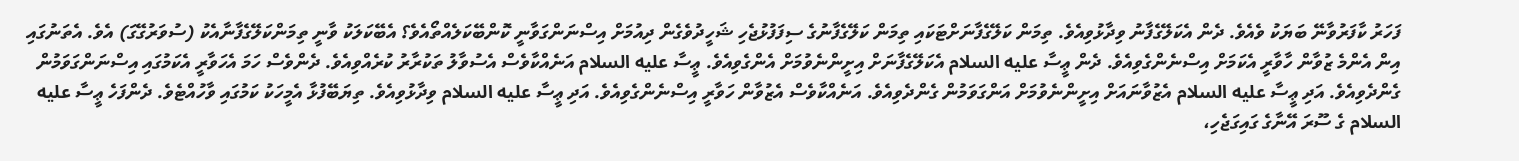ފަހަރު ކާފަރުވާނޭ ބަޔަކު ވެއެވެ. ދެން އެކަލޭގެފާނު ވިދާޅުވިއެވެ. ތިމަން ކަލޭގެފާނަށްޓަކައި ތިމަން ކަލޭގެފާނުގެ ސިފަފުޅުޖެހި ޝަހީދުވެގެން ދިއުމަށް އިސްނަންގަވާނީ ކޮންބޭކަލެއްތޯއެވެ؟ އެބޭކަލަކު ވާނީ ތިމަންކަލޭގެފާނާއެކު (ސުވަރުގޭގަ) އެވެ. އެތަނުގައި އިން އެންމެ ޒުވާން ހާވާރީ އެކަމަށް އިސްނެންގެވިއެވެ. ދެން ޢީސާ عليه السلام އެކަލޭގެފާނަށް އިށީންނެވުމަށް އެންގެވިއެވެ. ޢީސާ عليه السلام އަނެއްކާވެސް އެސުވާލު ތަކުރާރު ކުރެއްވިއެވެ. ދެންވެސް ހަމަ އެހަވާރީ އެކަމުގައި އިސްނަންގަވަމުން ގެންދެވިއެވެ. އަދި ޢީސާ عليه السلام އެޒުވާނައަށް އިށީންނެވުމަށް އަންގަވަމުން ގެންދެވިއެވެ. އަނެއްކާވެސް އެޒުވާން ހަވާރީ އިސްނެންގެވިއެވެ. އަދި ޢީސާ عليه السلام ވިދާޅުވިއެވެ. ތިޔަބޭފުޅާ އެމީހަކު ކަމުގައި ވާހުއްޓެވެ. ދެންފަހެ ޢީސާ عليه السلام ގެ ސޫރަ އޭނާގެ ގައިގަޖެހި،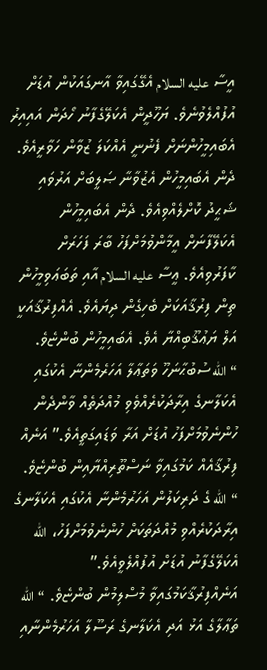އީސާ عليه السلام އެގޭގައިވާ އާނގައަކުން އުޑަށް އުފުއްލެވުނެވެ. ޔަހޫދީން އެކަލޭގެފާނު ހޯދަން އައިއިރު އެބައިމީހުންނަށް ފެނުނީ އެއްކަލަ ޒުވާން ހަވާރީއެވެ. ދެން އެބައިމީހުން އެޒުވާނާ ޞަލީބަށް އަރުވައި ޝަޙީދު ކޮށްލެއްވިއެވެ. ދެން އެބައިމީހުން އެކަލޭފާނަށް އީމާންވުމަށްފަހު ބާރަ ފަހަރަށް ކާފަރުވިއެވެ. ޢީސާ عليه السلام އާއި ތަބަޢަވިމީހުން ތިން ފިރުޤާއަކަށް ބެހިގެން ދިޔައެވެ. އެއްފިރުޤާއަކީ އަލް ޔަޢުޤޫބިއްޔާ އެވެ. އެބައިމީހުން ބުންޏެވެ. “الله ސުބުޙާނަހޫ ވަތަޢާލާ އަހަރެމެންނާ އެކުގައި އެކަލާނގެ އިރާދަކުރެއްވެވި މުއްދަތެއް ވާންދެން ހުންނެވުމަށްފަހު އުޑަށް އަރާ ވަޑައިގަތީއެވެ.” އަނެއް ފިރުޤާއެއް ކަމުގައިވާ ނަސްތޫރިއްޔާއިން ބުންޏެވެ. “الله ގެ ދަރިކަލުން އަހަރުމެންނާ އެކުގައި އެކަލާނގެ އިރާދަކުރެއްވި މުއްދަތަކަށް ހުންނެވުމަށްފަހު، الله އެކަލޭގެފާނު އުޑަށް އުފުއްލެވީއެވެ.” އަނެއްފިރުޤާކަމުގައިވާ މުސްލިމުން ބުންޏެވެ. “الله ތަޢާލާގެ އަޅު އަދި އެކަލާނގެ ރަސޫލާ އަހަރުމެންނާއި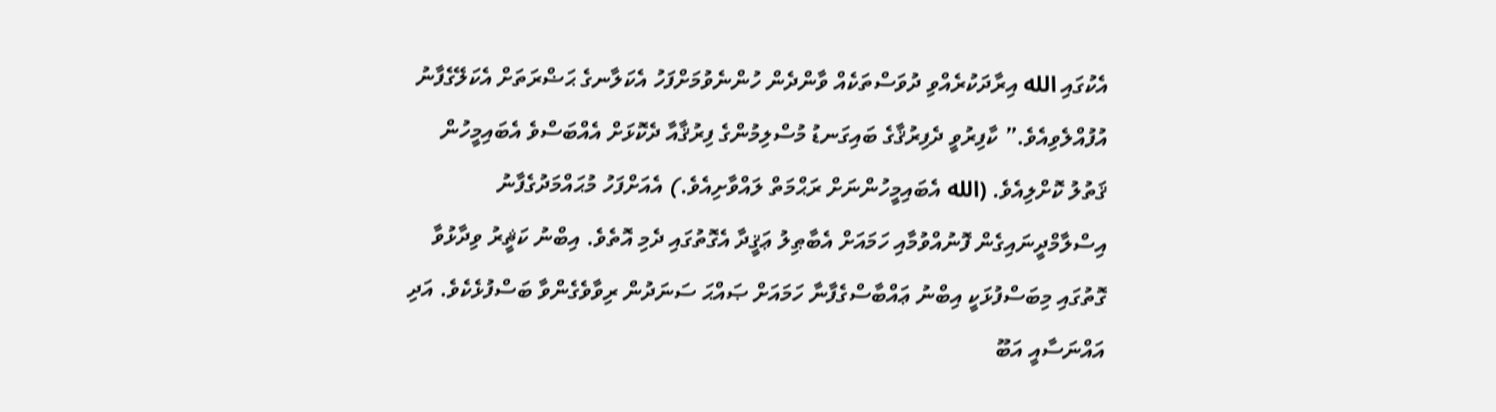އެކުގައި الله އިރާދަކުރެއްވި ދުވަސްތަކެއް ވާންދެން ހުންނެވުމަށްފަހު އެކަލާނގެ ޙަޟްރަތަށް އެކަލޭގެފާނު އުފުއްލެވިއެވެ.” ކާފިރުވީ ދެފިރުޤާގެ ބައިގަނޑު މުސްލިމުންގެ ފިރުޤާއާ ދެކޮޅަށް އެއްބަސްވެ އެބައިމީހުން ޤަތުލު ކޮށްލިއެވެ. (الله އެބައިމީހުންނަށް ރަޙްމަތް ލައްވާށިއެވެ.) އެއަށްފަހު މުޙައްމަދުގެފާނު އިސްލާމްދީނައިގެން ފޮނުއްވުމާއި ހަމައަށް އެބާޠިލު ޢަޤީދާ އެގޮތުގައި ދެމި އޮތެވެ. އިބްނު ކަޘީރު ވިދާޅުވާ ގޮތުގައި މިބަސްފުޅަކީ އިބްނު ޢައްބާސްގެފާނާ ހަމައަށް ޞައްޙަ ސަނަދުން ރިވާވެގެންވާ ބަސްފުޅެކެވެ. އަދި އައްނަސާއީ އަބޫ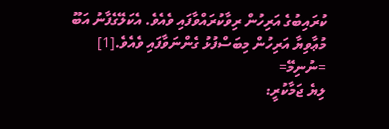ކުރައިބުގެ އަރިހުން ރިވާކުރައްވާފައި ވެއެވެ. އެކަލޭގެފާނު އަބޫ މުޢާވިޔާ އަރިހުން މިބަސްފުޅު ގެންނަވާފައި ވެއެވެ.[1]
=ނުނިމޭ=
ލިޔެ ޖަމާކުރީ: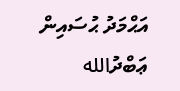އަޙްމަދު ޙުސައިން
ޢަބްދުالله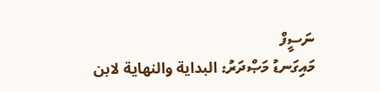ނަސީފް
މައިގަނޑު މަޞްދަރު: البداية والنهاية لابن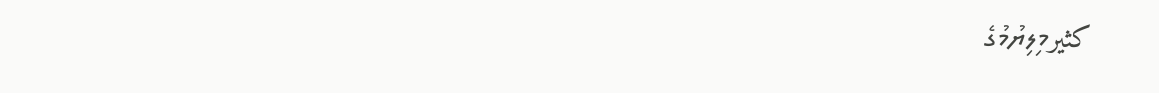كثيرމިލިޔުމުގެ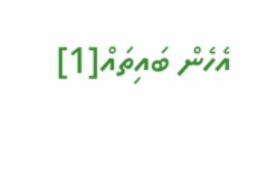އެހެން ބައިތައް[1]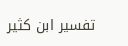تفسير ابن كثير